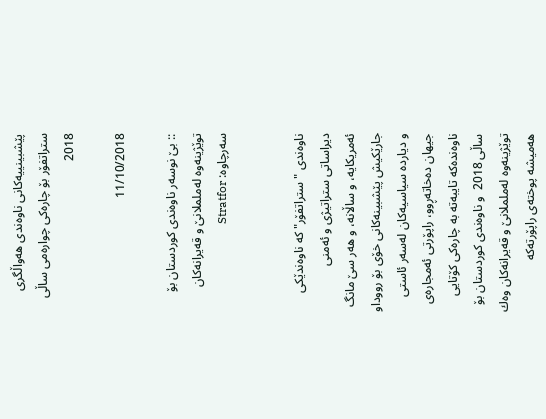پێشبینییه‌كانى ناوه‌ندى هه‌واڵگری ستراتفۆر بۆ چاره‌كى چواره‌مى ساڵى 2018

11/10/2018

:: بێ نوسەر ناوه‌ندی كوردستان بۆ توێژینه‌وه‌ له‌ململانێ و قه‌یرانه‌كان
سه‌رچاوه‌: Stratfor


ناوه‌ندی "ستراتفۆر" كه‌ ناوه‌ندێكی دیراساتی ستراتیژی و ئه‌منی ئه‌مریكایه‌، و ساڵانه‌، و هه‌ر سێ مانگ جارێكیش پێشبینه‌كانی خۆی بۆ رووداو و دیارده‌ سیاسیه‌كان له‌سه‌ر ئاستی جیهان ده‌خاته‌ڕوو، راپۆرتى ئه‌مجاره‌ی ناوه‌نده‌كه‌ تایبه‌ته‌ به‌ چاره‌كى كۆتایی ساڵى 2018  و ناوه‌ندی كوردستان بۆ توێژینه‌وه‌ له‌ململانێ و قه‌یرانه‌كان وه‌ك هه‌میشه‌ پوخته‌ی راپۆرته‌كه‌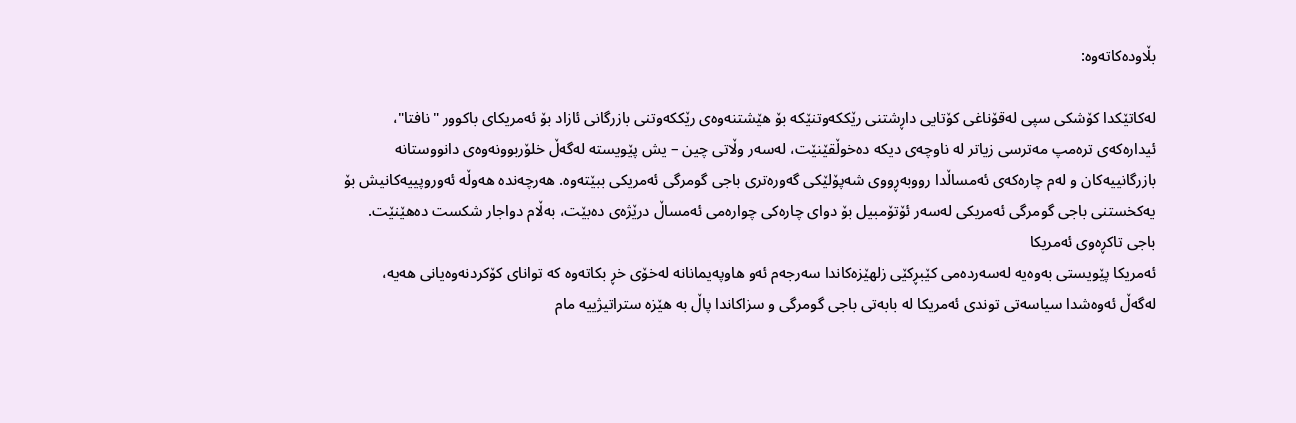بڵاوده‌كاته‌وه‌:

له‌كاتێكدا كۆشكى سپى له‌قۆناغى كۆتایى داڕشتنى رێككه‌وتنێكه‌ بۆ هێشتنه‌وه‌ى رێككه‌وتنى بازرگانى ئازاد بۆ ئه‌مریكاى باكوور "نافتا"، ئیداره‌كه‌ى تره‌مپ مه‌ترسى زیاتر له‌ ناوچه‌ى دیكه‌ ده‌خوڵقێنێت، له‌سه‌ر وڵاتى چین – یش پێویسته‌ له‌گه‌ڵ خلۆربوونه‌وه‌ى دانووستانه‌ بازرگانییه‌كان و له‌م چاره‌كه‌ى ئه‌مساڵدا رووبه‌ڕووى شه‌پۆلێكى گه‌وره‌ترى باجى گومرگى ئه‌مریكى ببێته‌وه‌. هه‌رچه‌نده‌ هه‌وڵه‌ ئه‌وروپییه‌كانیش بۆ یه‌كخستنى باجى گومرگى ئه‌مریكى له‌سه‌ر ئۆتۆمبیل بۆ دواى چاره‌كى چواره‌مى ئه‌مساڵ درێژه‌ى ده‌بێت، به‌ڵام دواجار شكست ده‌هێنێت.
باجى تاكڕه‌وى ئه‌مریكا
ئه‌مریكا پێویستى به‌وه‌یه‌ له‌سه‌رده‌مى كێبڕكێى زلهێزه‌كاندا سه‌رجه‌م ئه‌و هاوپه‌یمانانه‌ له‌خۆى خڕ بكاته‌وه‌ كه‌ تواناى كۆكردنه‌وه‌یانى هه‌یه‌، له‌گه‌ڵ ئه‌وه‌شدا سیاسه‌تى توندى ئه‌مریكا له‌ بابه‌تى باجى گومرگى و سزاكاندا پاڵ به‌ هێزه‌ ستراتیژییه‌ مام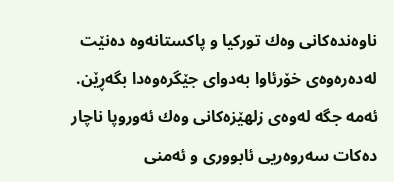ناوه‌نده‌كانى وه‌ك توركیا و پاكستانه‌وه‌ ده‌نێت له‌ده‌ره‌وه‌ى خۆرئاوا به‌دواى جێگره‌وه‌دا بگه‌ڕێن. ئه‌مه‌ جگه‌ له‌وه‌ى زلهێزه‌كانى وه‌ك ئه‌وروپا ناچار ده‌كات سه‌روه‌ریى ئابوورى و ئه‌منى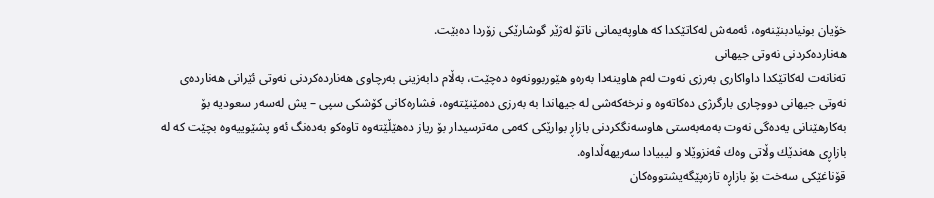خۆیان بونیادبنێنه‌وه‌، ئه‌مه‌ش له‌كاتێكدا كه‌ هاوپه‌یمانى ناتۆ له‌ژێر گوشارێكى زۆردا ده‌بێت.
هه‌نارده‌كردنى نه‌وتى جیهانى
ته‌نانه‌ت له‌كاتێكدا داواكارى به‌رزى نه‌وت له‌م هاوینه‌دا به‌ره‌و هێوربوونه‌وه‌ ده‌چێت، به‌ڵام دابه‌زینى به‌رچاوى هه‌نارده‌كردنى نه‌وتى ئێرانى هه‌نارده‌ى نه‌وتى جیهانى دووچارى بارگرژى ده‌كاته‌وه‌ و نرخه‌كه‌شى له‌ جیهاندا به‌ به‌رزى ده‌مێنێته‌وه‌، فشاره‌كانى كۆشكى سپى – یش له‌سه‌ر سعودیه‌ بۆ به‌كارهێنانى یه‌ده‌گى نه‌وت به‌مه‌به‌ستى هاوسه‌نگكردنى بازاڕ بوارێكى كه‌مى مه‌ترسیدار بۆ ریاز ده‌هێڵێته‌وه‌ تاوه‌كو به‌ده‌نگ ئه‌و پشێوییه‌وه‌ بچێت كه‌ له‌ بازاڕى هه‌ندێك وڵاتى وه‌ك ڤه‌نزوێلا و لیبیادا سه‌ریهه‌ڵداوه‌.
قۆناغێكى سه‌خت بۆ بازاڕه‌ تازه‌پێگه‌یشتووه‌كان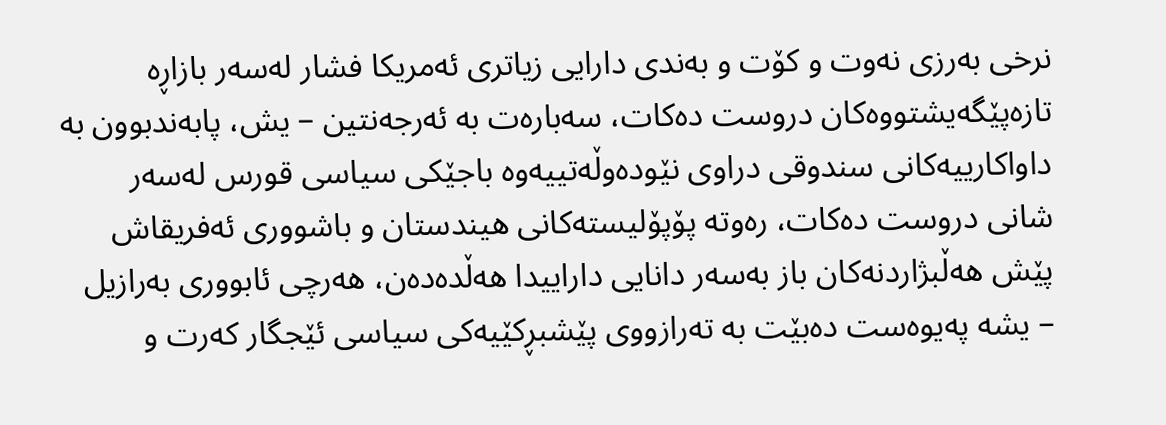نرخى به‌رزى نه‌وت و كۆت و به‌ندى دارایى زیاترى ئه‌مریكا فشار له‌سه‌ر بازاڕه‌ تازه‌پێگه‌یشتووه‌كان دروست ده‌كات، سه‌باره‌ت به‌ ئه‌رجه‌نتین – یش، پابه‌ندبوون به‌ داواكارییه‌كانى سندوقى دراوى نێوده‌وڵه‌تییه‌وه‌ باجێكى سیاسى قورس له‌سه‌ر شانى دروست ده‌كات، ره‌وته‌ پۆپۆلیسته‌كانى هیندستان و باشوورى ئه‌فریقاش پێش هه‌ڵبژاردنه‌كان باز به‌سه‌ر دانایى داراییدا هه‌ڵده‌ده‌ن، هه‌رچى ئابوورى به‌رازیل – یشه‌ په‌یوه‌ست ده‌بێت به‌ ته‌رازووى پێشبڕكێیه‌كى سیاسى ئێجگار كه‌رت و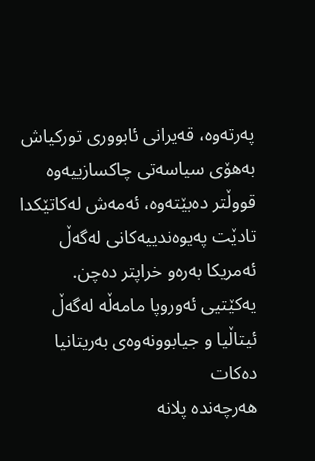په‌رته‌وه‌، قه‌یرانى ئابوورى توركیاش به‌هۆى سیاسه‌تى چاكسازییه‌وه‌ قووڵتر ده‌بێته‌وه‌، ئه‌مه‌ش له‌كاتێكدا تادێت په‌یوه‌ندییه‌كانى له‌گه‌ڵ ئه‌مریكا به‌ره‌و خراپتر ده‌چن.
یه‌كێتیى ئه‌وروپا مامه‌ڵه‌ له‌گه‌ڵ ئیتاڵیا و جیابوونه‌وه‌ى به‌ریتانیا ده‌كات
هه‌رچه‌نده‌ پلانه‌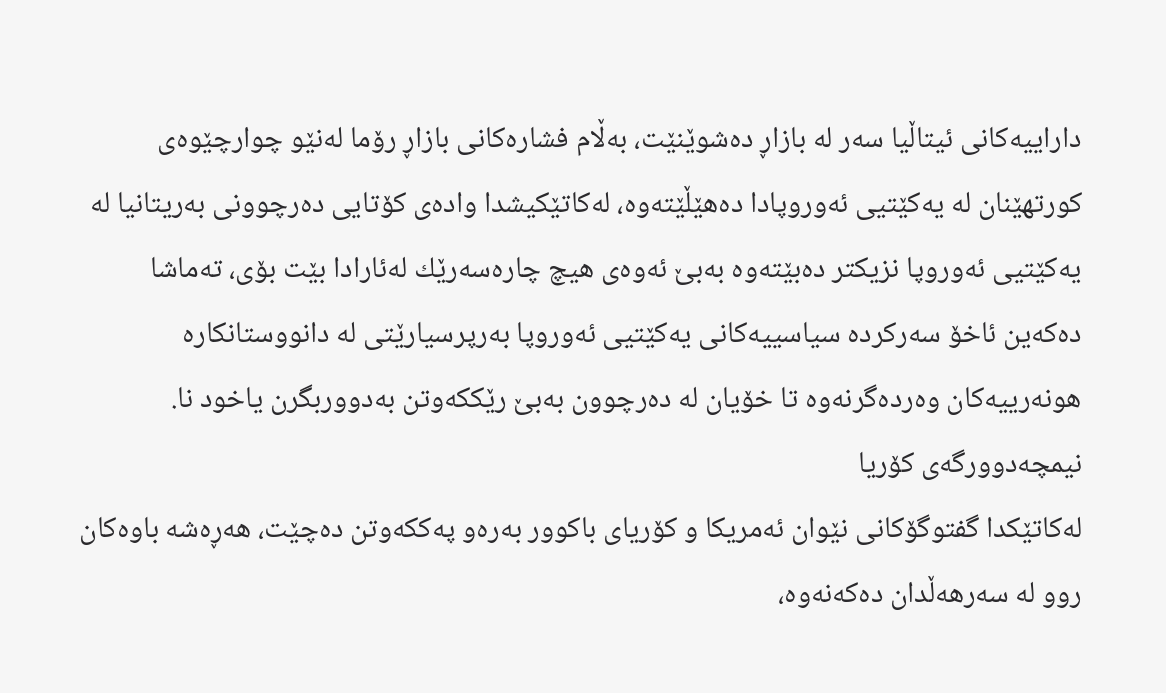داراییه‌كانى ئیتاڵیا سه‌ر له‌ بازاڕ ده‌شوێنێت، به‌ڵام فشاره‌كانى بازاڕ رۆما له‌نێو چوارچێوه‌ى كورتهێنان له‌ یه‌كێتیى ئه‌وروپادا ده‌هێڵێته‌وه‌، له‌كاتێكیشدا واده‌ى كۆتایى ده‌رچوونى به‌ریتانیا له‌ یه‌كێتیى ئه‌وروپا نزیكتر ده‌بێته‌وه‌ به‌بێ ئه‌وه‌ى هیچ چاره‌سه‌رێك له‌ئارادا بێت بۆى، ته‌ماشا ده‌كه‌ین ئاخۆ سه‌ركرده‌ سیاسییه‌كانى یه‌كێتیى ئه‌وروپا به‌رپرسیارێتى له‌ دانووستانكاره‌ هونه‌رییه‌كان وه‌رده‌گرنه‌وه‌ تا خۆیان له‌ ده‌رچوون به‌بێ رێككه‌وتن به‌دووربگرن یاخود نا.
نیمچه‌دوورگه‌ى كۆریا
له‌كاتێكدا گفتوگۆكانى نێوان ئه‌مریكا و كۆریاى باكوور به‌ره‌و په‌ككه‌وتن ده‌چێت، هه‌ڕه‌شه‌ باوه‌كان روو له‌ سه‌رهه‌ڵدان ده‌كه‌نه‌وه‌،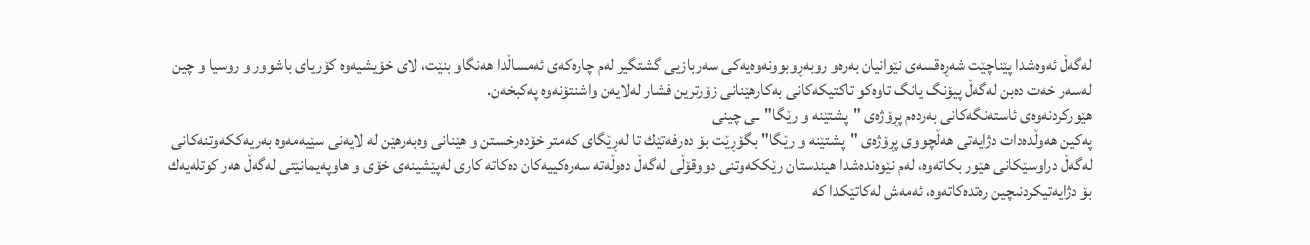له‌گه‌ڵ ئه‌وه‌شدا پێناچێت شه‌ڕه‌قسه‌ى نێوانیان به‌ره‌و روبه‌ڕوبوونه‌وه‌یه‌كى سه‌ربازیى گشتگیر له‌م چاره‌كه‌ى ئه‌مساڵدا هه‌نگاو بنێت، لاى خۆیشیه‌وه‌ كۆریاى باشوور و روسیا و چین له‌سه‌ر خه‌ت ده‌بن له‌گه‌ڵ پیۆنگ یانگ تاوه‌كو تاكتیكه‌كانى به‌كارهێنانى زۆرترین فشار له‌لایه‌ن واشنتۆنه‌وه‌ په‌كبخه‌ن.
هێوركردنه‌وه‌ى ئاسته‌نگه‌كانى به‌رده‌م پڕۆژه‌ى "پشتێنه‌ و رێگا"ـى چینى
په‌كین هه‌وڵده‌دات دژایه‌تى هه‌ڵچووى پڕۆژه‌ى "پشتێنه‌ و رێگا" بگۆڕێت بۆ ده‌رفه‌تێك تا له‌ڕێگاى كه‌متر خۆده‌رخستن و هێنانى وه‌به‌رهێن له‌ لایه‌نى سێیه‌مه‌وه‌ به‌ریه‌ككه‌وتنه‌كانى له‌گه‌ڵ دراوسێكانى هێور بكاته‌وه‌، له‌م نێوه‌نده‌شدا هیندستان رێككه‌وتنى دووقۆڵى له‌گه‌ڵ ده‌وڵه‌ته‌ سه‌ره‌كییه‌كان ده‌كاته‌ كارى له‌پێشینه‌ى خۆى و هاوپه‌یمانێتى له‌گه‌ڵ هه‌ر كوتله‌یه‌ك بۆ دژایه‌تیكردنىچین ره‌تده‌كاته‌وه‌، ئه‌مه‌ش له‌كاتێكدا كه‌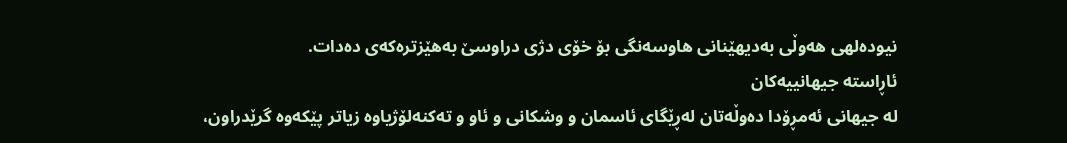نیوده‌لهى هه‌وڵى به‌دیهێنانى هاوسه‌نگى بۆ خۆى دژى دراوسێ به‌هێزتره‌كه‌ى ده‌دات.
ئاڕاسته‌ جیهانییه‌كان
له‌ جیهانى ئه‌مڕۆدا ده‌وڵه‌تان له‌ڕێگاى ئاسمان و وشكانى و ئاو و ته‌كنه‌لۆژیاوه‌ زیاتر پێكه‌وه‌ گرێدراون،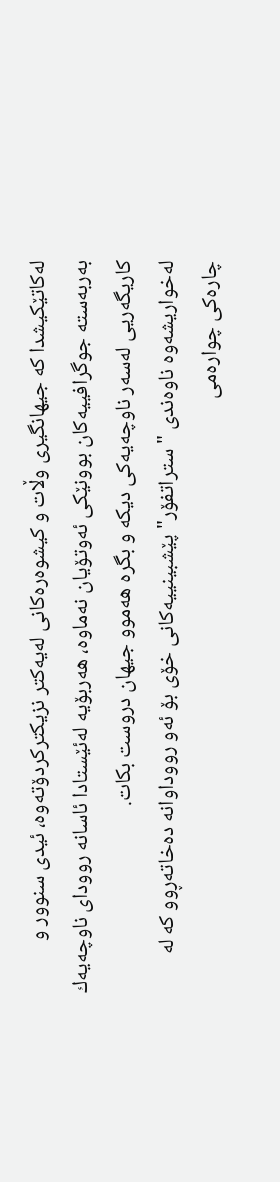له‌كاتێكیشدا كه‌ جیهانگیرى وڵات و كیشوه‌ره‌كانى له‌یه‌كتر نزیكتركردۆته‌وه‌، ئیدى سنوور و به‌ربه‌سته‌ جوگرافییه‌كان بوونێكى ئه‌وتۆیان نه‌ماوه‌، هه‌ربۆیه‌ له‌ئێستادا ئاسانه‌ رووداى ناوچه‌یه‌ك كاریگه‌ریى له‌سه‌ر ناوچه‌یه‌كى دیكه‌ و بگره‌ هه‌موو جیهان دروست بكات.
له‌خواریشه‌وه‌ ناوه‌ندى "ستراتفۆر" پێشبینییه‌كانى خۆى بۆ ئه‌و رووداوانه‌ ده‌خاته‌ڕوو كه‌ له‌ چاره‌كى چواره‌مى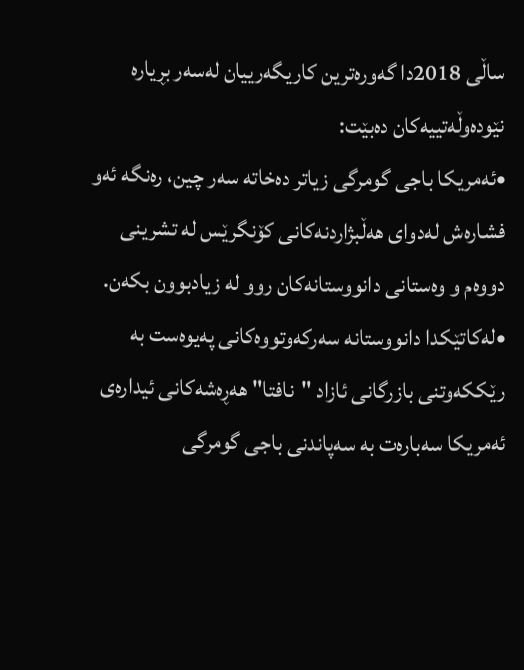ساڵى 2018دا گه‌وره‌ترین كاریگه‌رییان له‌سه‌ر بڕیاره‌ نێوده‌وڵه‌تییه‌كان ده‌بێت:
•ئه‌مریكا باجى گومرگى زیاتر ده‌خاته‌ سه‌ر چین، ره‌نگه‌ ئه‌و فشاره‌ش له‌دواى هه‌ڵبژاردنه‌كانى كۆنگرێس له‌ تشرینى دووه‌م و وه‌ستانى دانووستانه‌كان روو له‌ زیادبوون بكه‌ن.
•له‌كاتێكدا دانووستانه‌ سه‌ركه‌وتووه‌كانى په‌یوه‌ست به‌ رێككه‌وتنى بازرگانى ئازاد "نافتا" هه‌ڕه‌شه‌كانى ئیداره‌ى ئه‌مریكا سه‌باره‌ت به‌ سه‌پاندنى باجى گومرگى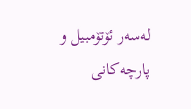له‌سه‌ر ئۆتۆمبیل و پارچه‌كانى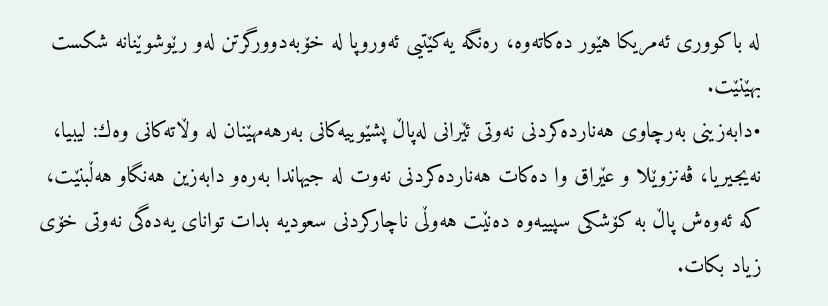له‌ باكوورى ئه‌مریكا هێور ده‌كاته‌وه‌، ره‌نگه‌ یه‌كێتیى ئه‌وروپا له‌ خۆبه‌دوورگرتن له‌و رێوشوێنانه‌ شكست بهێنێت.
•دابه‌زینى به‌رچاوى هه‌نارده‌كردنى نه‌وتى ئێرانى له‌پاڵ پشێوییه‌كانى به‌رهه‌مهێنان له‌ وڵاته‌كانى وه‌ك: لیبیا، نه‌یجیریا، ڤه‌نزوێلا و عێراق وا ده‌كات هه‌نارده‌كردنى نه‌وت له‌ جیهاندا به‌ره‌و دابه‌زین هه‌نگاو هه‌ڵبنێت، كه‌ ئه‌وه‌ش پاڵ به‌ كۆشكى سپییه‌وه‌ ده‌نێت هه‌وڵى ناچاركردنى سعودیه‌ بدات تواناى یه‌ده‌گى نه‌وتى خۆى زیاد بكات.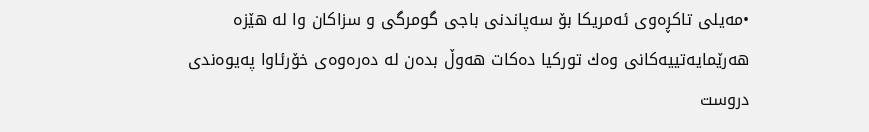•مه‌یلى تاكڕه‌وى ئه‌مریكا بۆ سه‌پاندنى باجى گومرگى و سزاكان وا له‌ هێزه‌ هه‌رێمایه‌تییه‌كانى وه‌ك توركیا ده‌كات هه‌وڵ بده‌ن له‌ ده‌ره‌وه‌ى خۆرئاوا په‌یوه‌ندى دروست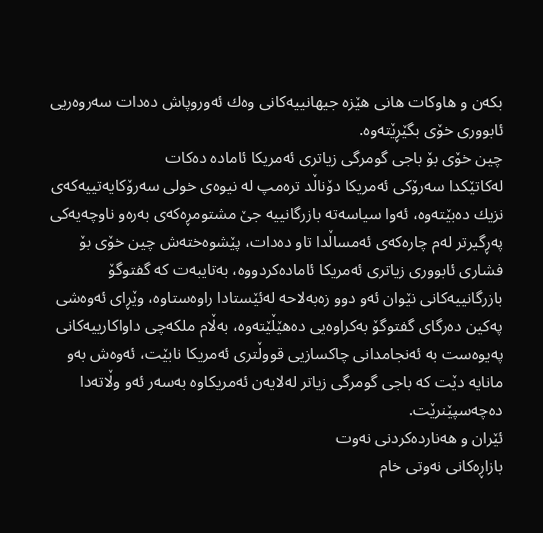بكه‌ن و هاوكات هانى هێزه‌ جیهانییه‌كانى وه‌ك ئه‌وروپاش ده‌دات سه‌روه‌ریى ئابوورى خۆى بگێڕێته‌وه‌.
چین خۆى بۆ باجى گومرگى زیاترى ئه‌مریكا ئاماده‌ ده‌كات
له‌كاتێكدا سه‌رۆكى ئه‌مریكا دۆناڵد تره‌مپ له‌ نیوه‌ى خولى سه‌رۆكایه‌تییه‌كه‌ى نزیك ده‌بێته‌وه‌، ئه‌وا سیاسه‌ته‌ بازرگانییه‌ جێ مشتومڕه‌كه‌ى به‌ره‌و ناوچه‌یه‌كى په‌ڕگیرتر له‌م چاره‌كه‌ى ئه‌مساڵدا تاو ده‌دات، پێشوه‌خته‌ش چین خۆى بۆ فشارى ئابوورى زیاترى ئه‌مریكا ئاماده‌كردووه‌، به‌تایبه‌ت كه‌ گفتوگۆ بازرگانییه‌كانى نێوان ئه‌و دوو زه‌به‌لاحه‌ له‌ئێستادا راوه‌ستاوه‌، وێڕاى ئه‌وه‌شى په‌كین ده‌رگاى گفتوگۆ به‌كراوه‌یى ده‌هێڵێته‌وه‌، به‌ڵام ملكه‌چى داواكارییه‌كانى په‌یوه‌ست به‌ ئه‌نجامدانى چاكسازیى قووڵترى ئه‌مریكا نابێت، ئه‌وه‌ش به‌و مانایه‌ دێت كه‌ باجى گومرگى زیاتر له‌لایه‌ن ئه‌مریكاوه‌ به‌سه‌ر ئه‌و وڵاته‌دا ده‌چه‌سپێنرێت.
ئێران و هه‌نارده‌كردنى نه‌وت
بازاڕه‌كانى نه‌وتى خام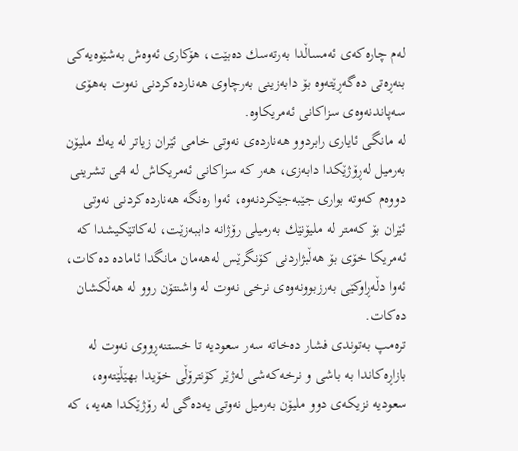له‌م چاره‌كه‌ى ئه‌مساڵدا به‌رته‌سك ده‌بێت، هۆكارى ئه‌وه‌ش به‌شێوه‌یه‌كى بنه‌ڕه‌تى ده‌گه‌ڕێته‌وه‌ بۆ دابه‌زینى به‌رچاوى هه‌نارده‌كردنى نه‌وت به‌هۆى سه‌پاندنه‌وه‌ى سزاكانى ئه‌مریكاوه‌.
له‌ مانگى ئایارى رابردوو هه‌نارده‌ى نه‌وتى خامى ئێران زیاتر له‌ یه‌ك ملیۆن به‌رمیل له‌ڕۆژێكدا دابه‌زى، هه‌ر كه‌ سزاكانى ئه‌مریكاش له‌ 4ـى تشرینى دووه‌م كه‌وته‌ بوارى جێبه‌جێكردنه‌وه‌، ئه‌وا ره‌نگه‌ هه‌نارده‌كردنى نه‌وتى ئێران بۆ كه‌متر له‌ ملیۆنێك به‌رمیلى رۆژانه‌ داببه‌زێت، له‌كاتێكیشدا كه‌ ئه‌مریكا خۆى بۆ هه‌ڵبژاردنى كۆنگرێس له‌هه‌مان مانگدا ئاماده‌ ده‌كات، ئه‌وا دڵه‌ڕاوكێى به‌رزبوونه‌وه‌ى نرخى نه‌وت له‌ واشنتۆن روو له‌ هه‌ڵكشان ده‌كات.
تره‌مپ به‌توندى فشار ده‌خاته‌ سه‌ر سعودیه‌ تا خستنه‌ڕووى نه‌وت له‌ بازاڕه‌كاندا به‌ باشى و نرخه‌كه‌شى له‌ژێر كۆنترۆڵى خۆیدا بهێڵێته‌وه‌، سعودیه‌ نزیكه‌ى دوو ملیۆن به‌رمیل نه‌وتى یه‌ده‌گى له‌ رۆژێكدا هه‌یه‌، كه‌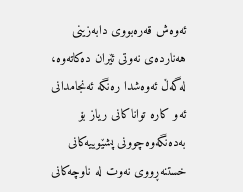ئه‌وه‌ش قه‌ره‌بووى دابه‌زینى هه‌نارده‌ى نه‌وتى ئێران ده‌كاته‌وه‌، له‌گه‌ڵ ئه‌وه‌شدا ره‌نگه‌ ئه‌نجامدانى ئه‌و كاره‌ تواناكانى ریاز بۆ به‌ده‌نگه‌وه‌چوونى پشێوییه‌كانى خستنه‌ڕووى نه‌وت له‌ ناوچه‌كانى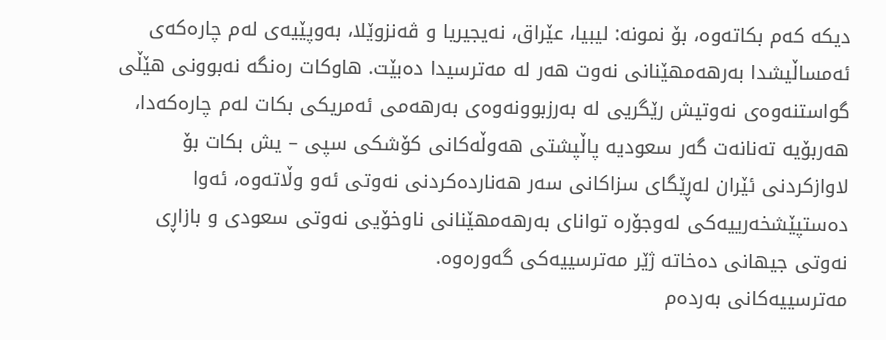دیكه‌ كه‌م بكاته‌وه‌، بۆ نمونه‌: لیبیا، عێراق، نه‌یجیریا و ڤه‌نزوێلا، به‌وپێیه‌ى له‌م چاره‌كه‌ى ئه‌مساڵیشدا به‌رهه‌مهێنانى نه‌وت هه‌ر له‌ مه‌ترسیدا ده‌بێت. هاوكات ره‌نگه‌ نه‌بوونى هێڵى گواستنه‌وه‌ى نه‌وتیش رێگریى له‌ به‌رزبوونه‌وه‌ى به‌رهه‌مى ئه‌مریكى بكات له‌م چاره‌كه‌دا، هه‌ربۆیه‌ ته‌نانه‌ت گه‌ر سعودیه‌ پاڵپشتى هه‌وڵه‌كانى كۆشكى سپى – یش بكات بۆ لاوازكردنى ئێران له‌ڕێگاى سزاكانى سه‌ر هه‌نارده‌كردنى نه‌وتى ئه‌و وڵاته‌وه‌، ئه‌وا ده‌ستپێشخه‌رییه‌كى له‌وجۆره‌ تواناى به‌رهه‌مهێنانى ناوخۆیى نه‌وتى سعودى و بازاڕى نه‌وتى جیهانى ده‌خاته‌ ژێر مه‌ترسییه‌كى گه‌وره‌وه‌.
مه‌ترسییه‌كانى به‌رده‌م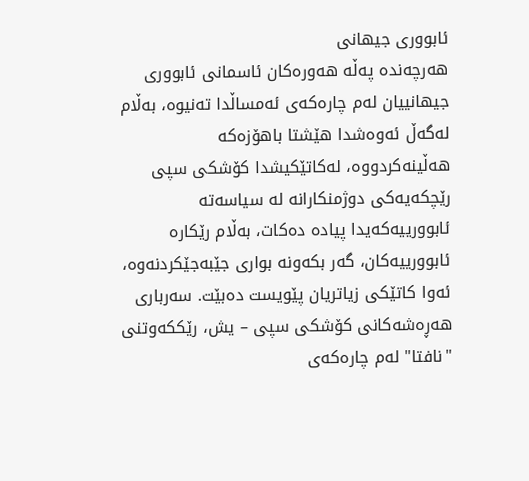ئابوورى جیهانى
هه‌رچه‌نده‌ په‌ڵه‌ هه‌وره‌كان ئاسمانى ئابوورى جیهانییان له‌م چاره‌كه‌ى ئه‌مساڵدا ته‌نیوه‌، به‌ڵام له‌گه‌ڵ ئه‌وه‌شدا هێشتا باهۆزه‌كه‌ هه‌ڵینه‌كردووه‌، له‌كاتێكیشدا كۆشكى سپى رێچكه‌یه‌كى دوژمنكارانه‌ له‌ سیاسه‌ته‌ ئابوورییه‌كه‌یدا پیاده‌ ده‌كات، به‌ڵام رێكاره‌ ئابوورییه‌كان، گه‌ر بكه‌ونه‌ بوارى جێبه‌جێكردنه‌وه‌، ئه‌وا كاتێكى زیاتریان پێویست ده‌بێت. سه‌ربارى هه‌ڕه‌شه‌كانى كۆشكى سپى – یش، رێككه‌وتنى "نافتا" له‌م چاره‌كه‌ى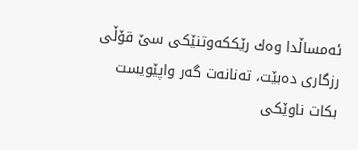ئه‌مساڵدا وه‌ك رێككه‌وتنێكى سێ قۆڵى رزگارى ده‌بێت، ته‌نانه‌ت گه‌ر واپێویست بكات ناوێكى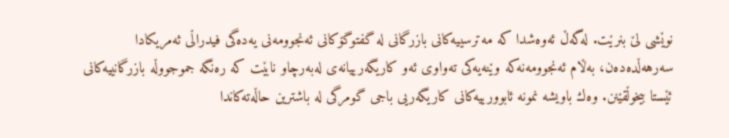نوێشى لێ بنرێت. له‌گه‌ڵ ئه‌وه‌شدا كه‌ مه‌ترسییه‌كانى بازرگانى له‌ گفتوگۆكانى ئه‌نجوومه‌نى یه‌ده‌گى فیدراڵى ئه‌مریكادا سه‌رهه‌ڵده‌ده‌ن، به‌ڵام ئه‌نجوومه‌نه‌كه‌ وێنه‌یه‌كى ته‌واوى ئه‌و كاریگه‌رییانه‌ى له‌به‌رچاو نابێت كه‌ ره‌نگه‌ جموجووڵه‌ بازرگانییه‌كانى ئێستا بیخوڵقێنن. وه‌ك باویشه‌ نمونه‌ ئابوورییه‌كانى كاریگه‌ریى باجى گومرگى له‌ باشترین حاڵه‌ته‌كاندا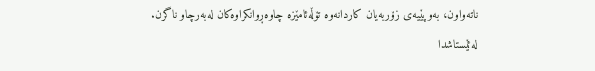ناته‌واون، به‌وپێیه‌ى زۆربه‌یان كاردانه‌وه‌ تۆڵه‌ئامێزه‌ چاوه‌ڕوانكراوه‌كان له‌به‌رچاو ناگرن.
له‌ئێستاشدا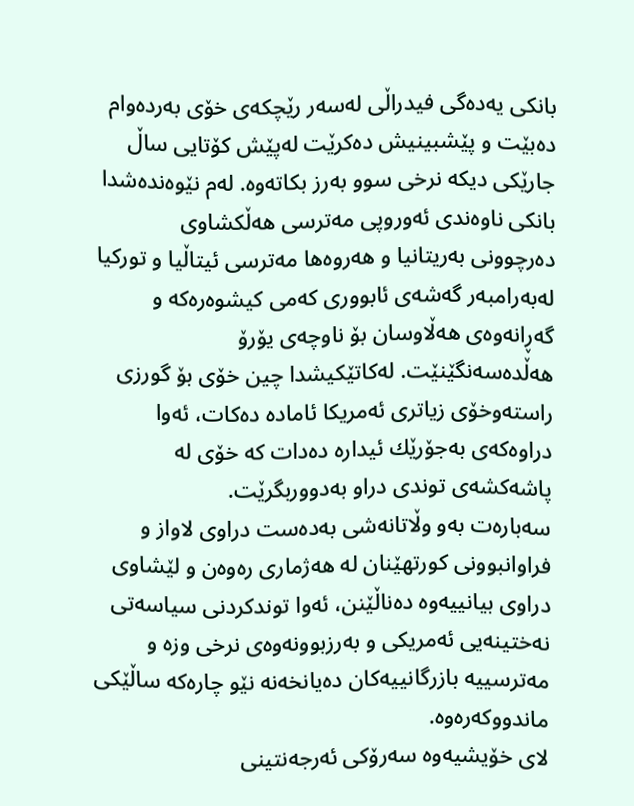بانكى یه‌ده‌گى فیدراڵى له‌سه‌ر رێچكه‌ى خۆى به‌رده‌وام ده‌بێت و پێشبینیش ده‌كرێت له‌پێش كۆتایى ساڵ جارێكى دیكه‌ نرخى سوو به‌رز بكاته‌وه‌. له‌م نێوه‌نده‌شدا بانكى ناوه‌ندى ئه‌وروپى مه‌ترسى هه‌ڵكشاوى ده‌رچوونى به‌ریتانیا و هه‌روه‌ها مه‌ترسى ئیتاڵیا و توركیا له‌به‌رامبه‌ر گه‌شه‌ى ئابوورى كه‌مى كیشوه‌ره‌كه‌ و گه‌ڕانه‌وه‌ى هه‌ڵاوسان بۆ ناوچه‌ى یۆرۆ هه‌ڵده‌سه‌نگێنێت. له‌كاتێكیشدا چین خۆى بۆ گورزى راسته‌وخۆى زیاترى ئه‌مریكا ئاماده‌ ده‌كات، ئه‌وا دراوه‌كه‌ى به‌جۆرێك ئیداره‌ ده‌دات كه‌ خۆى له‌ پاشه‌كشه‌ى توندى دراو به‌دووربگرێت.
سه‌باره‌ت به‌و وڵاتانه‌شى به‌ده‌ست دراوى لاواز و فراوانبوونى كورتهێنان له‌ هه‌ژمارى ره‌وه‌ن و لێشاوى دراوى بیانییه‌وه‌ ده‌ناڵێنن، ئه‌وا توندكردنى سیاسه‌تى نه‌ختینه‌یى ئه‌مریكى و به‌رزبوونه‌وه‌ى نرخى وزه‌ و مه‌ترسییه‌ بازرگانییه‌كان ده‌یانخه‌نه‌ نێو چاره‌كه‌ ساڵێكى ماندووكه‌ره‌وه‌.
لاى خۆیشیه‌وه‌ سه‌رۆكى ئه‌رجه‌نتینى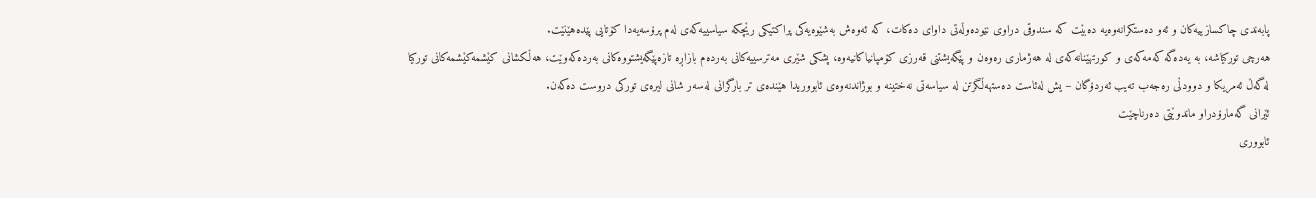پابه‌ندى چاكسازییه‌كان و ئه‌و ده‌ستكرانه‌وه‌یه‌ ده‌بێت كه‌ سندوقى دراوى نێوده‌وڵه‌تى داواى ده‌كات، كه‌ ئه‌وه‌ش به‌شێوه‌یه‌كى پراكتیكى رێچكه‌ سیاسییه‌كه‌ى له‌م پرۆسه‌یه‌دا كۆتایى پێده‌هێنێت.
هه‌رچى توركیاشه‌، به‌ یه‌ده‌گه‌ كه‌مه‌كه‌ى و كورتهێنانه‌كه‌ى له‌ هه‌ژمارى ره‌وه‌ن و پێگه‌یشتنى قه‌رزى كۆمپانیاكانیه‌وه‌، پشكى شێرى مه‌ترسییه‌كانى به‌رده‌م بازاڕه‌ تازه‌پێگه‌یشتووه‌كانى به‌رده‌كه‌وێت، هه‌ڵكشانى كێشمه‌كێشمه‌كانى توركیا له‌گه‌ڵ ئه‌مریكا و دوودڵى ره‌جه‌ب ته‌یب ئه‌ردۆگان – یش له‌ئاست ده‌ستهه‌ڵگرتن له‌ سیاسه‌تى نه‌ختینه‌ و بوژاندنه‌وه‌ى ئابووریدا هێنده‌ى تر بارگرانى له‌سه‌ر شانى لیره‌ى توركى دروست ده‌كه‌ن.
ئێرانى گه‌مارۆدراو ماندوێتى ده‌رناچێت
ئابوورى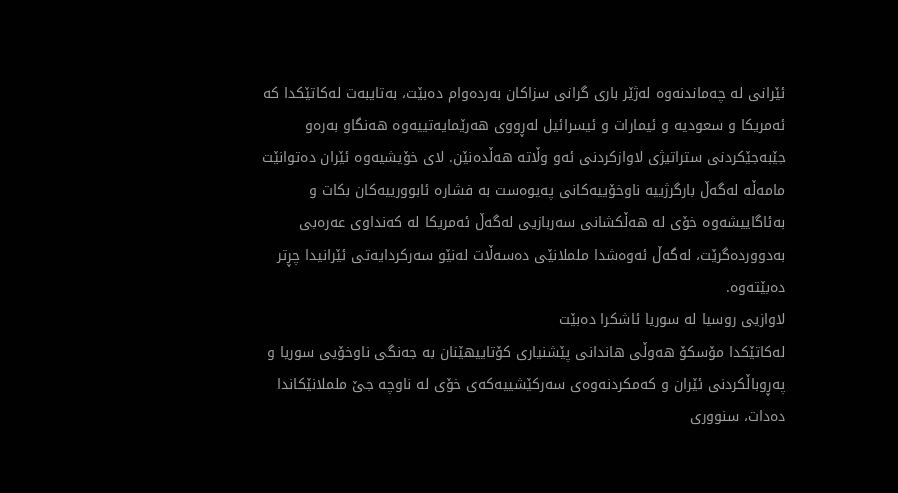ئێرانى له‌ چه‌ماندنه‌وه‌ له‌ژێر بارى گرانى سزاكان به‌رده‌وام ده‌بێت، به‌تایبه‌ت له‌كاتێكدا كه‌ ئه‌مریكا و سعودیه‌ و ئیمارات و ئیسرائیل له‌ڕووى هه‌رێمایه‌تییه‌وه‌ هه‌نگاو به‌ره‌و جێبه‌جێكردنى ستراتیژى لاوازكردنى ئه‌و وڵاته‌ هه‌ڵده‌نێن. لاى خۆیشیه‌وه‌ ئێران ده‌توانێت مامه‌ڵه‌ له‌گه‌ڵ بارگرژییه‌ ناوخۆییه‌كانى په‌یوه‌ست به‌ فشاره‌ ئابوورییه‌كان بكات و به‌ئاگاییشه‌وه‌ خۆى له‌ هه‌ڵكشانى سه‌ربازیى له‌گه‌ڵ ئه‌مریكا له‌ كه‌نداوى عه‌ره‌بى به‌دوورده‌گرێت، له‌گه‌ڵ ئه‌وه‌شدا ململانێى ده‌سه‌ڵات له‌نێو سه‌ركردایه‌تى ئێرانیدا چڕتر ده‌بێته‌وه‌.
لاوازیى روسیا له‌ سوریا ئاشكرا ده‌بێت
له‌كاتێكدا مۆسكۆ هه‌وڵى هاندانى پێشنیارى كۆتاییهێنان به‌ جه‌نگى ناوخۆیى سوریا و په‌ڕوباڵكردنى ئێران و كه‌مكردنه‌وه‌ى سه‌ركێشییه‌كه‌ى خۆى له‌ ناوچه‌ جێ ململانێكاندا ده‌دات، سنوورى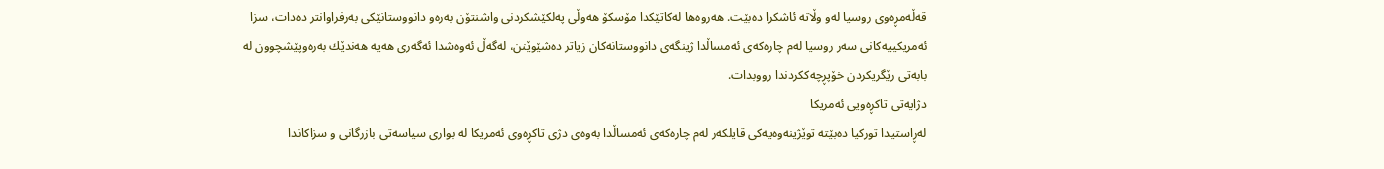قه‌ڵه‌مڕه‌وى روسیا له‌و وڵاته‌ ئاشكرا ده‌بێت. هه‌روه‌ها له‌كاتێكدا مۆسكۆ هه‌وڵى په‌لكێشكردنى واشنتۆن به‌ره‌و دانووستانێكى به‌رفراوانتر ده‌دات، سزا ئه‌مریكییه‌كانى سه‌ر روسیا له‌م چاره‌كه‌ى ئه‌مساڵدا ژینگه‌ى دانووستانه‌كان زیاتر ده‌شێوێنن، له‌گه‌ڵ ئه‌وه‌شدا ئه‌گه‌رى هه‌یه‌ هه‌ندێك به‌ره‌وپێشچوون له‌ بابه‌تى رێگریكردن خۆپڕچه‌ككردندا رووبدات.
دژایه‌تى تاكڕه‌ویى ئه‌مریكا
له‌ڕاستیدا توركیا ده‌بێته‌ توێژینه‌وه‌یه‌كى قایلكه‌ر له‌م چاره‌كه‌ى ئه‌مساڵدا به‌وه‌ى دژى تاكڕه‌وى ئه‌مریكا له‌ بوارى سیاسه‌تى بازرگانى و سزاكاندا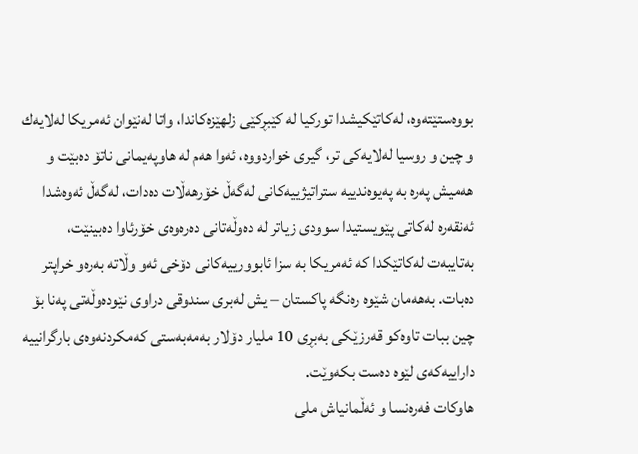بووه‌ستێته‌وه‌، له‌كاتێكیشدا توركیا له‌ كێبڕكێى زلهێزه‌كاندا، واتا له‌نێوان ئه‌مریكا له‌لایه‌ك و چین و روسیا له‌لایه‌كى تر، گیرى خواردووه‌، ئه‌وا هه‌م له‌ هاوپه‌یمانى ناتۆ ده‌بێت و هه‌میش په‌ره‌ به‌ په‌یوه‌ندییه‌ ستراتیژییه‌كانى له‌گه‌ڵ خۆرهه‌ڵات ده‌دات، له‌گه‌ڵ ئه‌وه‌شدا ئه‌نقه‌ره‌ له‌كاتى پێویستیدا سوودى زیاتر له‌ ده‌وڵه‌تانى ده‌ره‌وه‌ى خۆرئاوا ده‌بینێت، به‌تایبه‌ت له‌كاتێكدا كه‌ ئه‌مریكا به‌ سزا ئابوورییه‌كانى دۆخى ئه‌و وڵاته‌ به‌ره‌و خراپتر ده‌بات. به‌هه‌مان شێوه‌ ره‌نگه‌ پاكستان – یش له‌برى سندوقى دراوى نێوده‌وڵه‌تى په‌نا بۆ چین ببات تاوه‌كو قه‌رزێكى به‌بڕى 10 ملیار دۆلار به‌مه‌به‌ستى كه‌مكردنه‌وه‌ى بارگرانییه‌ داراییه‌كه‌ى لێوه‌ ده‌ست بكه‌وێت.
هاوكات فه‌ره‌نسا و ئه‌ڵمانیاش ملى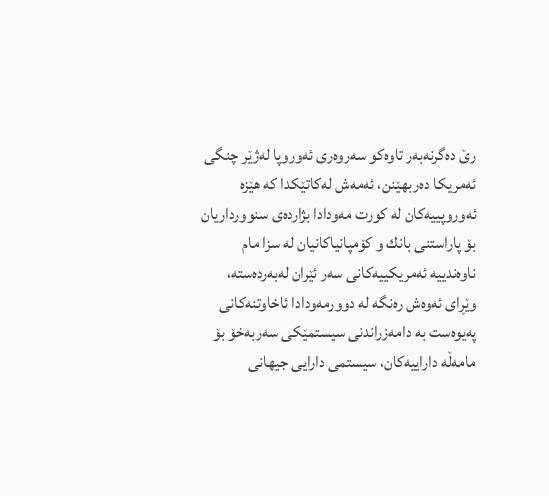رێ ده‌گرنه‌به‌ر تاوه‌كو سه‌روه‌رى ئه‌وروپا له‌ژێر چنگى ئه‌مریكا ده‌ربهێنن، ئه‌مه‌ش له‌كاتێكدا كه‌ هێزه‌ ئه‌وروپییه‌كان له‌ كورت مه‌ودادا بژارده‌ى سنوورداریان بۆ پاراستنى بانك و كۆمپانیاكانیان له‌ سزا مام ناوه‌ندییه‌ ئه‌مریكییه‌كانى سه‌ر ئێران له‌به‌رده‌سته‌، وێڕاى ئه‌وه‌ش ره‌نگه‌ له‌ دوورمه‌ودادا ئاخاوتنه‌كانى په‌یوه‌ست به‌ دامه‌زراندنى سیستمێكى سه‌ربه‌خۆ بۆ مامه‌ڵه‌ داراییه‌كان، سیستمى دارایى جیهانى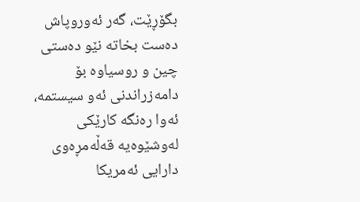بگۆڕێت، گه‌ر ئه‌وروپاش ده‌ست بخاته‌ نێو ده‌ستى چین و روسیاوه‌ بۆ دامه‌زراندنى ئه‌و سیستمه‌، ئه‌وا ره‌نگه‌ كارێكى له‌وشێوه‌یه‌ قه‌ڵه‌مڕه‌وى دارایى ئه‌مریكا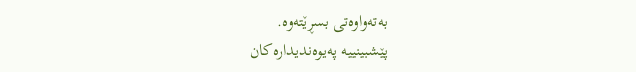به‌ته‌واوه‌تى بسڕێته‌وه‌.
پێشبینییه‌ په‌یوه‌ندیداره‌كان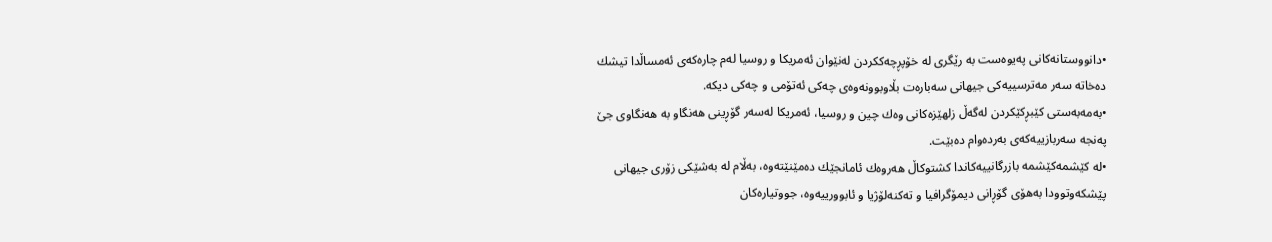•دانووستانه‌كانى په‌یوه‌ست به‌ رێگرى له‌ خۆپڕچه‌ككردن له‌نێوان ئه‌مریكا و روسیا له‌م چاره‌كه‌ى ئه‌مساڵدا تیشك ده‌خاته‌ سه‌ر مه‌ترسییه‌كى جیهانى سه‌باره‌ت بڵاوبوونه‌وه‌ى چه‌كى ئه‌تۆمى و چه‌كى دیكه‌.
•به‌مه‌به‌ستى كێبڕكێكردن له‌گه‌ڵ زلهێزه‌كانى وه‌ك چین و روسیا، ئه‌مریكا له‌سه‌ر گۆڕینى هه‌نگاو به‌ هه‌نگاوى جێ په‌نجه‌ سه‌ربازییه‌كه‌ى به‌رده‌وام ده‌بێت.
•له‌ كێشمه‌كێشمه‌ بازرگانییه‌كاندا كشتوكاڵ هه‌روه‌ك ئامانجێك ده‌مێنێته‌وه‌، به‌ڵام له‌ به‌شێكى زۆرى جیهانى پێشكه‌وتوودا به‌هۆى گۆڕانى دیمۆگرافیا و ته‌كنه‌لۆژیا و ئابوورییه‌وه‌، جووتیاره‌كان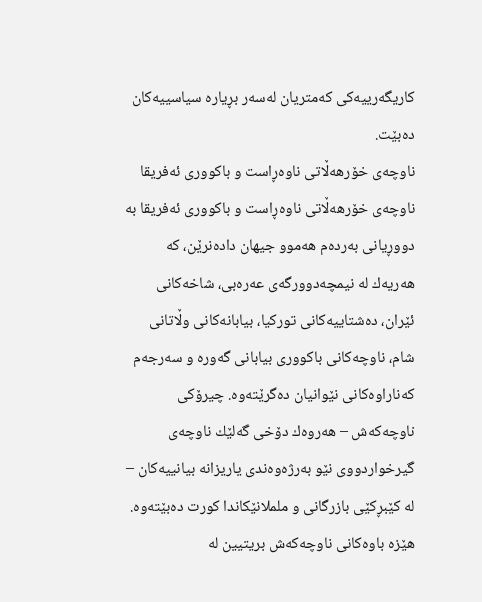كاریگه‌رییه‌كى كه‌متریان له‌سه‌ر بڕیاره‌ سیاسییه‌كان ده‌بێت.
ناوچه‌ى خۆرهه‌ڵاتى ناوه‌ڕاست و باكوورى ئه‌فریقا
ناوچه‌ى خۆرهه‌ڵاتى ناوه‌ڕاست و باكوورى ئه‌فریقا به‌ دووڕیانى به‌رده‌م هه‌موو جیهان داده‌نرێن، كه‌ هه‌ریه‌ك له‌ نیمچه‌دوورگه‌ى عه‌ره‌بى، شاخه‌كانى ئێران، ده‌شتاییه‌كانى توركیا، بیابانه‌كانى وڵاتانى شام، ناوچه‌كانى باكوورى بیابانى گه‌وره‌ و سه‌رجه‌م كه‌ناراوه‌كانى نێوانیان ده‌گرێته‌وه‌. چیرۆكى ناوچه‌كه‌ش – هه‌روه‌ك دۆخى گه‌لێك ناوچه‌ى گیرخواردووى نێو به‌رژه‌وه‌ندى یاریزانه‌ بیانییه‌كان – له‌ كێبڕكێى بازرگانى و ململانێكاندا كورت ده‌بێته‌وه‌. هێزه‌ باوه‌كانى ناوچه‌كه‌ش بریتیین له‌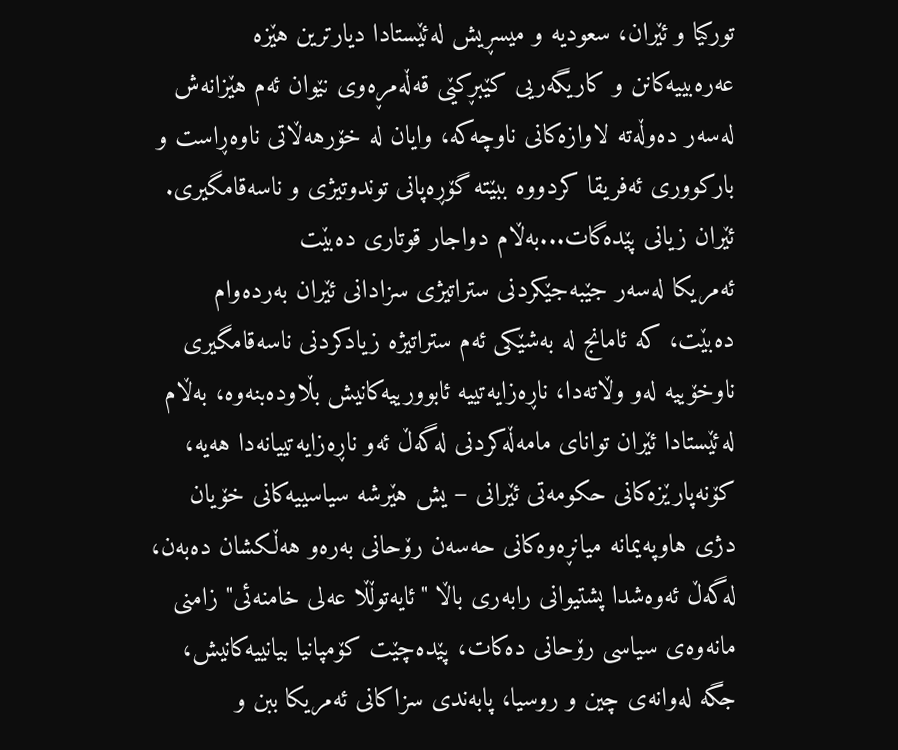توركیا و ئێران، سعودیه‌ و میسڕیش له‌ئێستادا دیارترین هێزه‌ عه‌ره‌بییه‌كانن و كاریگه‌ریى كێبڕكێى قه‌ڵه‌مڕه‌وى نێوان ئه‌م هێزانه‌ش له‌سه‌ر ده‌وڵه‌ته‌ لاوازه‌كانى ناوچه‌كه‌، وایان له‌ خۆرهه‌ڵاتى ناوه‌ڕاست و باركوورى ئه‌فریقا كردووه‌ ببێته‌ گۆڕه‌پانى توندوتیژى و ناسه‌قامگیرى.
ئێران زیانى پێده‌گات...به‌ڵام دواجار قوتارى ده‌بێت
ئه‌مریكا له‌سه‌ر جێبه‌جێكردنى ستراتیژى سزادانى ئێران به‌رده‌وام ده‌بێت، كه‌ ئامانج له‌ به‌شێكى ئه‌م ستراتیژه‌ زیادكردنى ناسه‌قامگیرى ناوخۆییه‌ له‌و وڵاته‌دا، ناڕه‌زایه‌تییه‌ ئابوورییه‌كانیش بڵاوده‌بنه‌وه‌، به‌ڵام له‌ئێستادا ئێران تواناى مامه‌ڵه‌كردنى له‌گه‌ڵ ئه‌و ناڕه‌زایه‌تییانه‌دا هه‌یه‌، كۆنه‌پارێزه‌كانى حكومه‌تى ئێرانى – یش هێرشه‌ سیاسییه‌كانى خۆیان دژى هاوپه‌یمانه‌ میانڕه‌وه‌كانى حه‌سه‌ن رۆحانى به‌ره‌و هه‌ڵكشان ده‌به‌ن، له‌گه‌ڵ ئه‌وه‌شدا پشتیوانى رابه‌رى باڵا "ئایه‌توڵڵا عه‌لى خامنه‌ئى" زامنى مانه‌وه‌ى سیاسى رۆحانى ده‌كات، پێده‌چێت كۆمپانیا بیانییه‌كانیش، جگه‌ له‌وانه‌ى چین و روسیا، پابه‌ندى سزاكانى ئه‌مریكا ببن و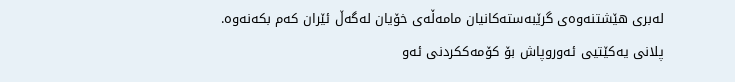له‌برى هێشتنه‌وه‌ى گرێبه‌سته‌كانیان مامه‌ڵه‌ى خۆیان له‌گه‌ڵ ئێران كه‌م بكه‌نه‌وه‌.
پلانى یه‌كێتیى ئه‌وروپاش بۆ كۆمه‌ككردنى ئه‌و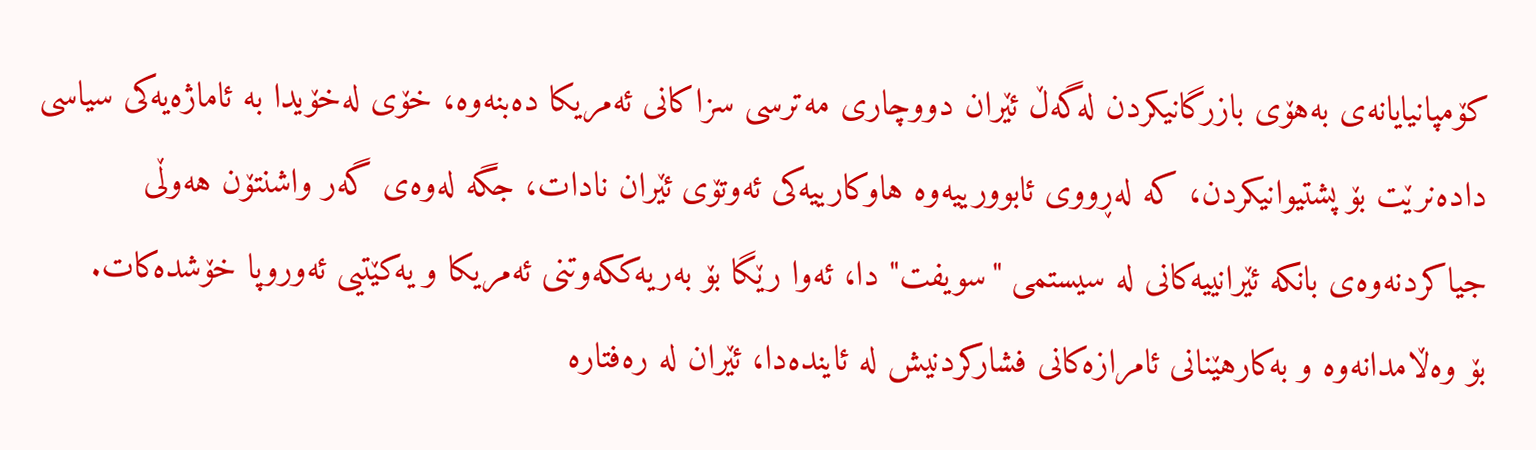كۆمپانیایانه‌ى به‌هۆى بازرگانیكردن له‌گه‌ڵ ئێران دووچارى مه‌ترسى سزاكانى ئه‌مریكا ده‌بنه‌وه‌، خۆى له‌خۆیدا به‌ ئاماژه‌یه‌كى سیاسى داده‌نرێت بۆ پشتیوانیكردن، كه‌ له‌ڕووى ئابوورییه‌وه‌ هاوكارییه‌كى ئه‌وتۆى ئێران نادات، جگه‌ له‌وه‌ى گه‌ر واشنتۆن هه‌وڵى جیاكردنه‌وه‌ى بانكه‌ ئێرانییه‌كانى له‌ سیستمى "سویفت" دا، ئه‌وا رێگا بۆ به‌ریه‌ككه‌وتنى ئه‌مریكا و یه‌كێتیى ئه‌وروپا خۆشده‌كات.
بۆ وه‌ڵامدانه‌وه‌ و به‌كارهێنانى ئامرازه‌كانى فشاركردنیش له‌ ئاینده‌دا، ئێران له‌ ره‌فتاره‌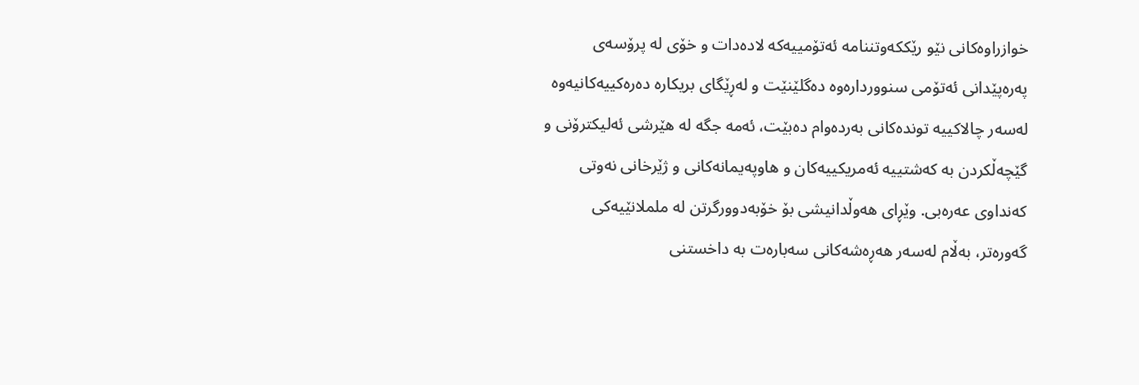خوازراوه‌كانى نێو رێككه‌وتننامه‌ ئه‌تۆمییه‌كه‌ لاده‌دات و خۆى له‌ پرۆسه‌ى په‌ره‌پێدانى ئه‌تۆمى سنوورداره‌وه‌ ده‌گلێنێت و له‌ڕێگاى بریكاره‌ ده‌ره‌كییه‌كانیه‌وه‌ له‌سه‌ر چالاكییه‌ تونده‌كانى به‌رده‌وام ده‌بێت، ئه‌مه‌ جگه‌ له‌ هێرشى ئه‌لیكترۆنى و گێچه‌ڵكردن به‌ كه‌شتییه‌ ئه‌مریكییه‌كان و هاوپه‌یمانه‌كانى و ژێرخانى نه‌وتى كه‌نداوى عه‌ره‌بى. وێڕاى هه‌وڵدانیشى بۆ خۆبه‌دوورگرتن له‌ ململانێیه‌كى گه‌وره‌تر، به‌ڵام له‌سه‌ر هه‌ڕه‌شه‌كانى سه‌باره‌ت به‌ داخستنى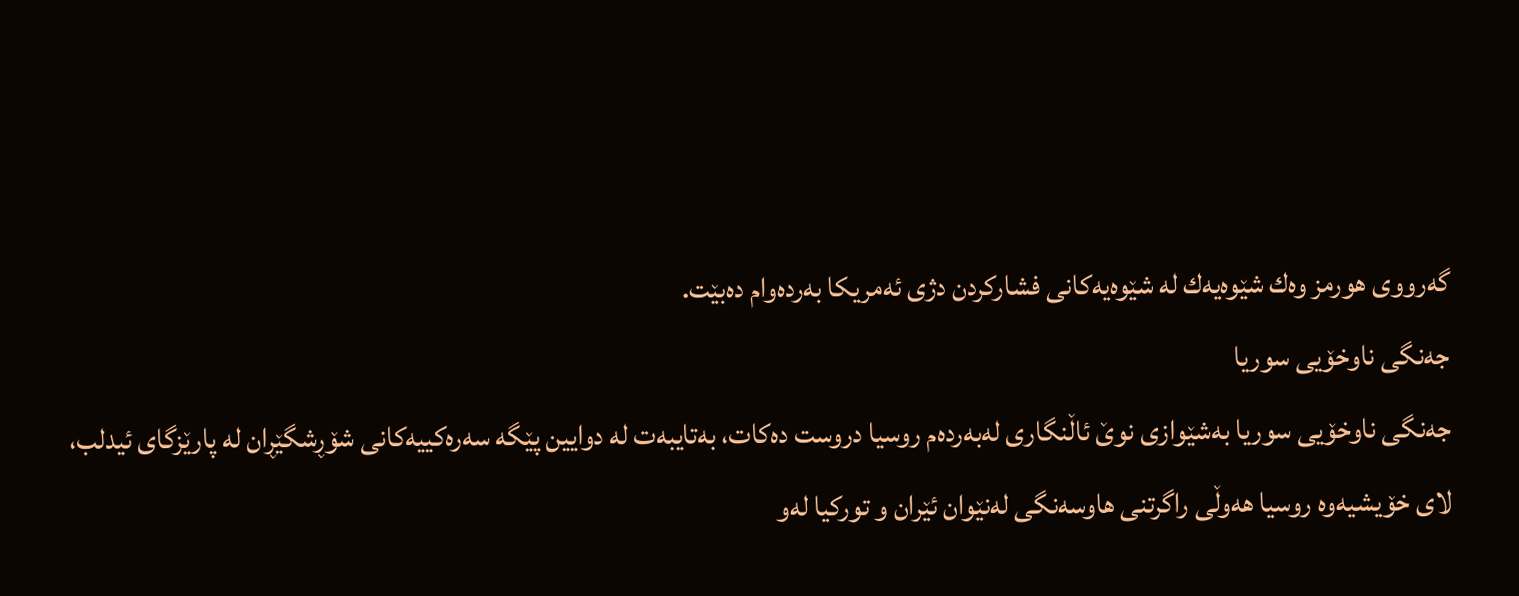گه‌رووى هورمز وه‌ك شێوه‌یه‌ك له‌ شێوه‌یه‌كانى فشاركردن دژى ئه‌مریكا به‌رده‌وام ده‌بێت.
جه‌نگى ناوخۆیى سوریا
جه‌نگى ناوخۆیى سوریا به‌شێوازى نوێ ئاڵنگارى له‌به‌رده‌م روسیا دروست ده‌كات، به‌تایبه‌ت له‌ دوایین پێگه‌ سه‌ره‌كییه‌كانى شۆڕشگێڕان له‌ پارێزگاى ئیدلب، لاى خۆیشیه‌وه‌ روسیا هه‌وڵى راگرتنى هاوسه‌نگى له‌نێوان ئێران و توركیا له‌و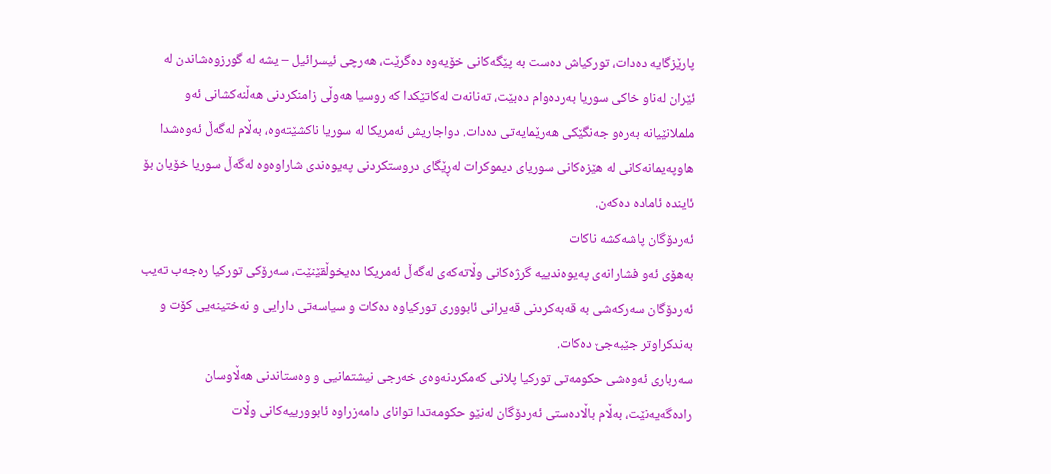پارێزگایه‌ ده‌دات، توركیاش ده‌ست به‌ پێگه‌كانى خۆیه‌وه‌ ده‌گرێت، هه‌رچى ئیسرائیل – یشه‌ له‌ گورزوه‌شاندن له‌ ئێران له‌ناو خاكى سوریا به‌رده‌وام ده‌بێت، ته‌نانه‌ت له‌كاتێكدا كه‌ روسیا هه‌وڵى زامنكردنى هه‌ڵنه‌كشانى ئه‌و ململانێیانه‌ به‌ره‌و جه‌نگێكى هه‌رێمایه‌تى ده‌دات. دواجاریش ئه‌مریكا له‌ سوریا ناكشێته‌وه‌، به‌ڵام له‌گه‌ڵ ئه‌وه‌شدا هاوپه‌یمانه‌كانى له‌ هێزه‌كانى سوریاى دیموكرات له‌ڕێگاى دروستكردنى په‌یوه‌ندى شاراوه‌وه‌ له‌گه‌ڵ سوریا خۆیان بۆ ئاینده‌ ئاماده‌ ده‌كه‌ن.
ئه‌ردۆگان پاشه‌كشه‌ ناكات
به‌هۆى ئه‌و فشارانه‌ى په‌یوه‌ندییه‌ گرژه‌كانى وڵاته‌كه‌ى له‌گه‌ڵ ئه‌مریكا ده‌یخوڵقێنێت، سه‌رۆكى توركیا ره‌جه‌ب ته‌یب ئه‌ردۆگان سه‌ركه‌شى به‌ قه‌به‌كردنى قه‌یرانى ئابوورى توركیاوه‌ ده‌كات و سیاسه‌تى دارایى و نه‌ختینه‌یى كۆت و به‌ندكراوتر جێبه‌جێ ده‌كات.
سه‌ربارى ئه‌وه‌شى حكومه‌تى توركیا پلانى كه‌مكردنه‌وه‌ى خه‌رجى نیشتمانیى و وه‌ستاندنى هه‌ڵاوسان راده‌گه‌یه‌نێت، به‌ڵام باڵاده‌ستى ئه‌ردۆگان له‌نێو حكومه‌تدا تواناى دامه‌زراوه‌ ئابوورییه‌كانى وڵات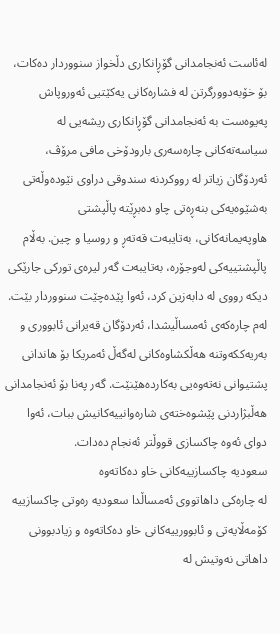له‌ئاست ئه‌نجامدانى گۆڕانكارى دڵخواز سنووردار ده‌كات، بۆ خۆبه‌دوورگرتن له‌ فشاره‌كانى یه‌كێتیى ئه‌وروپاش په‌یوه‌ست به‌ ئه‌نجامدانى گۆڕانكارى ریشه‌یى له‌ سیاسه‌ته‌كانى چاره‌سه‌رى بارودۆخى مافى مرۆڤ، ئه‌ردۆگان زیاتر له‌ رووكردنه‌ سندوقى دراوى نێوده‌وڵه‌تى به‌شێوه‌یه‌كى بنه‌ڕه‌تى چاو ده‌بڕێته‌ پاڵپشتى هاوپه‌یمانه‌كانى، به‌تایبه‌ت قه‌ته‌ڕ و روسیا و چین. به‌ڵام پاڵپشتییه‌كى له‌وجۆره‌، به‌تایبه‌ت گه‌ر لیره‌ى توركى جارێكى دیكه‌ رووى له‌ دابه‌زین كرد، ئه‌وا پێده‌چێت سنووردار بێت. له‌م چاره‌كه‌ى ئه‌مساڵیشدا، ئه‌ردۆگان قه‌یرانى ئابوورى و به‌ریه‌ككه‌وتنه‌ هه‌ڵكشاوه‌كانى له‌گه‌ڵ ئه‌مریكا بۆ هاندانى پشتیوانى نه‌ته‌وه‌یى به‌كارده‌هێنێت. گه‌ر په‌نا بۆ ئه‌نجامدانى هه‌ڵبژاردنى پێشوه‌خته‌ى شاره‌وانییه‌كانیش ببات، ئه‌وا دواى ئه‌وه‌ چاكسازى قووڵتر ئه‌نجام ده‌دات.
سعودیه‌ چاكسازییه‌كانى خاو ده‌كاته‌وه‌
له‌ چاره‌كى داهاتووى ئه‌مساڵدا سعودیه‌ ره‌وتى چاكسازییه‌ كۆمه‌ڵایه‌تى و ئابوورییه‌كانى خاو ده‌كاته‌وه‌ و زیادبوونى داهاتى نه‌وتیش له‌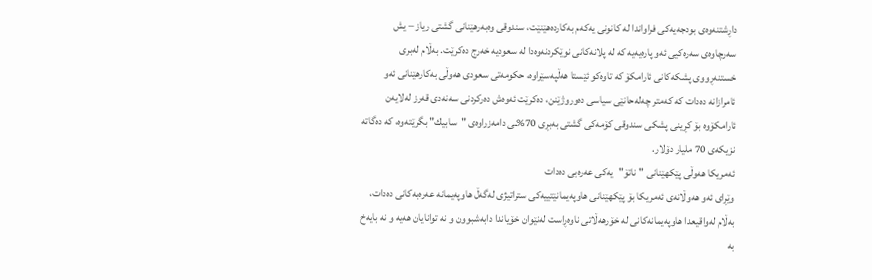داڕشتنه‌وه‌ى بودجه‌یه‌كى فراواندا له‌ كانونى یه‌كه‌م به‌كارده‌هێنێت، سندوقى وه‌به‌رهێنانى گشتى ریاز – یش سه‌رچاوه‌ى سه‌ره‌كیى ئه‌و پاره‌یه‌یه‌ كه‌ له‌ پلانه‌كانى نوێكردنه‌وه‌دا له‌ سعودیه‌ خه‌رج ده‌كرێت. به‌ڵام له‌برى خستنه‌ڕووى پشكه‌كانى ئارامكۆ كه‌ تاوه‌كو ئێستا هه‌ڵپه‌سێراوه‌، حكومه‌تى سعودى هه‌وڵى به‌كارهێنانى ئه‌و ئامرازانه‌ ده‌دات كه‌ كه‌متر چه‌له‌حانێى سیاسى ده‌وروژێنن، ده‌كرێت ئه‌وه‌ش ده‌ركردنى سه‌نه‌دى قه‌رز له‌لایه‌ن ئارامكۆوه‌ بۆ كڕینى پشكى سندوقى كۆمه‌كى گشتى به‌بڕى 70%ـى دامه‌زراوه‌ى "سابیك" بگرێته‌وه‌، كه‌ ده‌گاته‌ نزیكه‌ى 70 ملیار دۆلار.
ئه‌مریكا هه‌وڵى پێكهێنانى "ناتۆ"یه‌كى عه‌ره‌بى ده‌دات
وێڕاى ئه‌و هه‌وڵانه‌ى ئه‌مریكا بۆ پێكهێنانى هاوپه‌یمانێتییه‌كى ستراتیژى له‌گه‌ڵ هاوپه‌یمانه‌ عه‌ره‌به‌كانى ده‌دات، به‌ڵام له‌واقیعدا هاوپه‌یمانه‌كانى له‌ خۆرهه‌ڵاتى ناوه‌ڕاست له‌نێوان خۆیاندا دابه‌شبوون و نه‌ توانایان هه‌یه‌ و نه‌ بایه‌خ به‌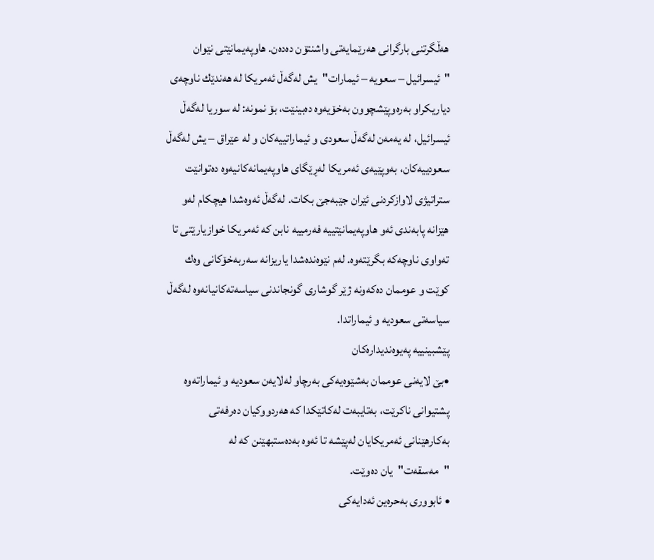هه‌ڵگرتنى بارگرانى هه‌رێمایه‌تى واشنتۆن ده‌ده‌ن. هاوپه‌یمانێتى نێوان "ئیسرائیل – سعویه‌ – ئیمارات"یش له‌گه‌ڵ ئه‌مریكا له‌ هه‌ندێك ناوچه‌ى دیاریكراو به‌ره‌وپێشچوون به‌خۆیه‌وه‌ ده‌بینێت، بۆ نمونه‌: له‌ سوریا له‌گه‌ڵ ئیسرائیل، له‌ یه‌مه‌ن له‌گه‌ڵ سعودى و ئیماراتییه‌كان و له‌ عێراق – یش له‌گه‌ڵ سعودییه‌كان، به‌وپێیه‌ى ئه‌مریكا له‌ڕێگاى هاوپه‌یمانه‌كانیه‌وه‌ ده‌توانێت ستراتیژى لاوازكردنى ئێران جێبه‌جێ بكات. له‌گه‌ڵ ئه‌وه‌شدا هیچكام له‌و هێزانه‌ پابه‌ندى ئه‌و هاوپه‌یمانێتییه‌ فه‌رمییه‌ نابن كه‌ ئه‌مریكا خوازیارێتى تا ته‌واوى ناوچه‌كه‌ بگرێته‌وه‌. له‌م نێوه‌نده‌شدا یاریزانه‌ سه‌ربه‌خۆكانى وه‌ك كوێت و عوممان ده‌كه‌ونه‌ ژێر گوشارى گونجاندنى سیاسه‌ته‌كانیانه‌وه‌ له‌گه‌ڵ سیاسه‌تى سعودیه‌ و ئیماراتدا.
پێشبینییه‌ په‌یوه‌ندیداره‌كان
•بێ لایه‌نى عوممان به‌شێوه‌یه‌كى به‌رچاو له‌لایه‌ن سعودیه‌ و ئیماراته‌وه‌ پشتیوانى ناكرێت، به‌تایبه‌ت له‌كاتێكدا كه‌ هه‌ردووكیان ده‌رفه‌تى به‌كارهێنانى ئه‌مریكایان له‌پێشه‌ تا ئه‌وه‌ به‌ده‌ستبهێنن كه‌ له‌ "مه‌سقه‌ت"یان ده‌وێت.
• ئابوورى به‌حره‌ین ئه‌دایه‌كى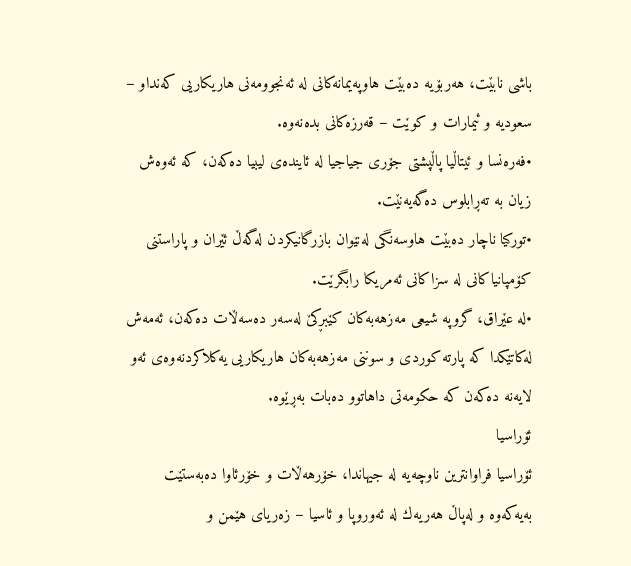باشى نابێت، هه‌ربۆیه‌ ده‌بێت هاوپه‌یمانه‌كانى له‌ ئه‌نجوومه‌نى هاریكاریى كه‌نداو – سعودیه‌ و ئیمارات و كوێت – قه‌رزه‌كانى بده‌نه‌وه‌.
•فه‌ره‌نسا و ئیتاڵیا پاڵپشتى جۆرى جیاجیا له‌ ئاینده‌ى لیبیا ده‌كه‌ن، كه‌ ئه‌وه‌ش زیان به‌ ته‌ڕابلوس ده‌گه‌یه‌نێت.
•توركیا ناچار ده‌بێت هاوسه‌نگى له‌نێوان بازرگانیكردن له‌گه‌ڵ ئێران و پاراستنى كۆمپانیاكانى له‌ سزاكانى ئه‌مریكا رابگرێت.
•له‌ عێراق، گروپه‌ شیعى مه‌زهه‌به‌كان كێبڕكێ له‌سه‌ر ده‌سه‌ڵات ده‌كه‌ن، ئه‌مه‌ش له‌كاتێكدا كه‌ پارته‌ كوردى و سوننى مه‌زهه‌به‌كان هاریكاریى یه‌كلاكردنه‌وه‌ى ئه‌و لایه‌نه‌ ده‌كه‌ن كه‌ حكومه‌تى داهاتوو ده‌بات به‌ڕێوه‌.
ئۆراسیا
ئۆراسیا فراوانترین ناوچه‌یه‌ له‌ جیهاندا، خۆرهه‌ڵات و خۆرئاوا ده‌به‌ستێت به‌یه‌كه‌وه‌ و له‌پاڵ هه‌ریه‌ك له‌ ئه‌وروپا و ئاسیا – زه‌ریاى هێمن و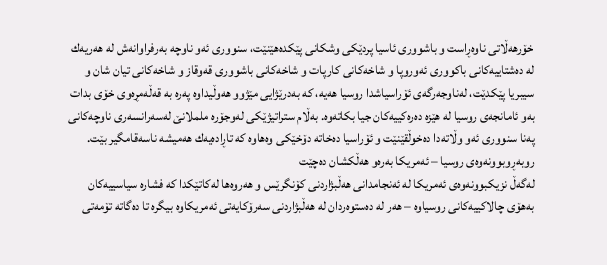خۆرهه‌ڵاتى ناوه‌ڕاست و باشوورى ئاسیا پردێكى وشكانى پێكده‌هێنێت، سنوورى ئه‌و ناوچه‌ به‌رفراوانه‌ش له‌ هه‌ریه‌ك له‌ ده‌شتاییه‌كانى باكوورى ئه‌وروپا و شاخه‌كانى كارپات و شاخه‌كانى باشوورى قه‌وقاز و شاخه‌كانى تیان شان و سیبریا پێكدێت، له‌ناوجه‌رگه‌ى ئۆراسیاشدا روسیا هه‌یه‌، كه‌ به‌درێژایى مێژوو هه‌وڵیداوه‌ په‌ره‌ به‌ قه‌ڵه‌مڕه‌وى خۆى بدات به‌و ئامانجه‌ى روسیا له‌ هێزه‌ ده‌ره‌كییه‌كان جیا بكاته‌وه‌. به‌ڵام ستراتیژێكى له‌وجۆره‌ ململانێ له‌سه‌رانسه‌رى ناوچه‌كانى په‌نا سنوورى ئه‌و وڵاته‌دا ده‌خوڵقێنێت و ئۆراسیا ده‌خاته‌ دۆخێكى وه‌هاوه‌ كه‌ تاڕاده‌یه‌ك هه‌میشه‌ ناسه‌قامگیر بێت.
روبه‌ڕوبوونه‌وه‌ى روسیا – ئه‌مریكا به‌ره‌و هه‌ڵكشان ده‌چێت
له‌گه‌ڵ نزیكبوونه‌وه‌ى ئه‌مریكا له‌ ئه‌نجامدانى هه‌ڵبژاردنى كۆنگرێس و هه‌روه‌ها له‌كاتێكدا كه‌ فشاره‌ سیاسییه‌كان به‌هۆى چالاكییه‌كانى روسیاوه‌ – هه‌ر له‌ ده‌ستوه‌ردان له‌ هه‌ڵبژاردنى سه‌رۆكایه‌تى ئه‌مریكاوه‌ بیگره‌ تا ده‌گاته‌ تۆمه‌تى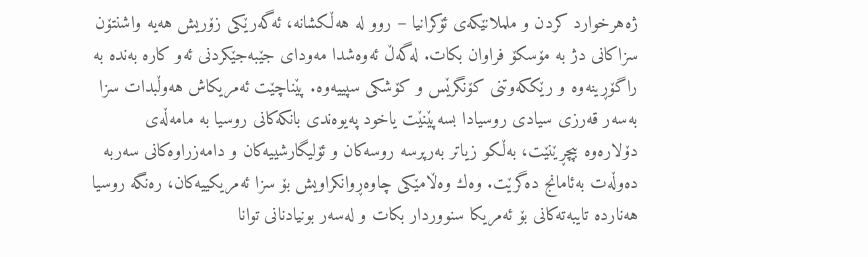ژه‌هرخوارد كردن و ململانێكه‌ى ئۆكرانیا – روو له‌ هه‌ڵكشانه‌، ئه‌گه‌رێكى زۆریش هه‌یه‌ واشنتۆن سزاكانى دژ به‌ مۆسكۆ فراوان بكات. له‌گه‌ڵ ئه‌وه‌شدا مه‌وداى جێبه‌جێكردنى ئه‌و كاره‌ به‌نده‌ به‌ راگۆڕینه‌وه‌ و رێككه‌وتنى كۆنگرێس و كۆشكى سپییه‌وه‌. پێناچێت ئه‌مریكاش هه‌وڵبدات سزا به‌سه‌ر قه‌رزى سیادى روسیادا بسه‌پێنێت یاخود په‌یوه‌ندى بانكه‌كانى روسیا به‌ مامه‌ڵه‌ى دۆلاره‌وه‌ بپچڕێنێت، به‌ڵكو زیاتر به‌رپرسه‌ روسه‌كان و ئۆلیگارشییه‌كان و دامه‌زراوه‌كانى سه‌ربه‌ ده‌وڵه‌ت به‌ئامانج ده‌گرێت. وه‌ك وه‌ڵامێكى چاوه‌ڕوانكراویش بۆ سزا ئه‌مریكییه‌كان، ره‌نگه‌ روسیا هه‌نارده‌ تایبه‌ته‌كانى بۆ ئه‌مریكا سنووردار بكات و له‌سه‌ر بونیادنانى توانا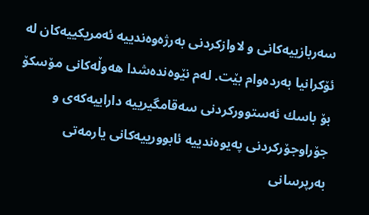سه‌ربازییه‌كانى و لاوازكردنى به‌رژه‌وه‌ندییه‌ ئه‌مریكییه‌كان له‌ ئۆكرانیا به‌رده‌وام بێت. له‌م نێوه‌نده‌شدا هه‌وڵه‌كانى مۆسكۆ بۆ باسك ئه‌ستووركردنى سه‌قامگیرییه‌ داراییه‌كه‌ى و جۆراوجۆركردنى په‌یوه‌ندییه‌ ئابوورییه‌كانى یارمه‌تى به‌رپرسانى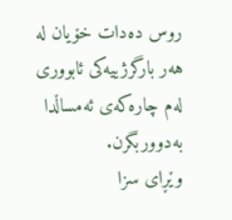روس ده‌دات خۆیان له‌ هه‌ر بارگرژییه‌كى ئابوورى له‌م چاره‌كه‌ى ئه‌مساڵدا به‌دووربگرن.
وێڕاى سزا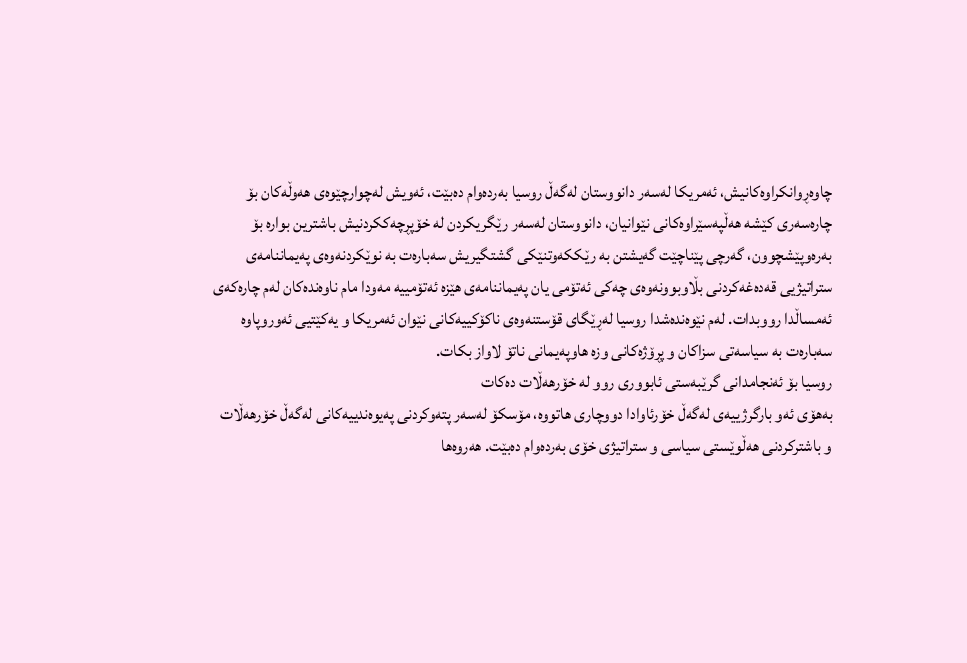چاوه‌ڕوانكراوه‌كانیش، ئه‌مریكا له‌سه‌ر دانووستان له‌گه‌ڵ روسیا به‌رده‌وام ده‌بێت، ئه‌ویش له‌چوارچێوه‌ى هه‌وڵه‌كان بۆ چاره‌سه‌رى كێشه‌ هه‌ڵپه‌سێراوه‌كانى نێوانیان، دانووستان له‌سه‌ر رێگریكردن له‌ خۆپڕچه‌ككردنیش باشترین بواره‌ بۆ به‌ره‌وپێشچوون، گه‌رچى پێناچێت گه‌یشتن به‌ رێككه‌وتنێكى گشتگیریش سه‌باره‌ت به‌ نوێكردنه‌وه‌ى په‌یماننامه‌ى ستراتیژیى قه‌ده‌غه‌كردنى بڵاوبوونه‌وه‌ى چه‌كى ئه‌تۆمى یان په‌یماننامه‌ى هێزه‌ ئه‌تۆمییه‌ مه‌ودا مام ناوه‌نده‌كان له‌م چاره‌كه‌ى ئه‌مساڵدا رووبدات. له‌م نێوه‌نده‌شدا روسیا له‌ڕێگاى قۆستنه‌وه‌ى ناكۆكییه‌كانى نێوان ئه‌مریكا و یه‌كێتیى ئه‌وروپاوه‌ سه‌باره‌ت به‌ سیاسه‌تى سزاكان و پڕۆژه‌كانى وزه‌ هاوپه‌یمانى ناتۆ لاواز بكات.
روسیا بۆ ئه‌نجامدانى گرێبه‌ستى ئابوورى روو له‌ خۆرهه‌ڵات ده‌كات
به‌هۆى ئه‌و بارگرژییه‌ى له‌گه‌ڵ خۆرئاوادا دووچارى هاتووه‌، مۆسكۆ له‌سه‌ر پته‌وكردنى په‌یوه‌ندییه‌كانى له‌گه‌ڵ خۆرهه‌ڵات و باشتركردنى هه‌ڵوێستى سیاسى و ستراتیژى خۆى به‌رده‌وام ده‌بێت. هه‌روه‌ها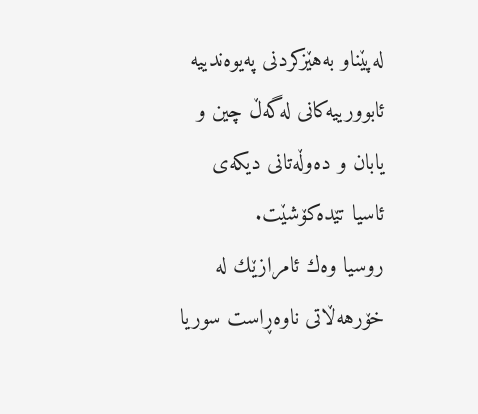له‌پێناو به‌هێزكردنى په‌یوه‌ندییه‌ ئابوورییه‌كانى له‌گه‌ڵ چین و یابان و ده‌وڵه‌تانى دیكه‌ى ئاسیا تێده‌كۆشێت.
روسیا وه‌ك ئامرازێك له‌ خۆرهه‌ڵاتى ناوه‌ڕاست سوریا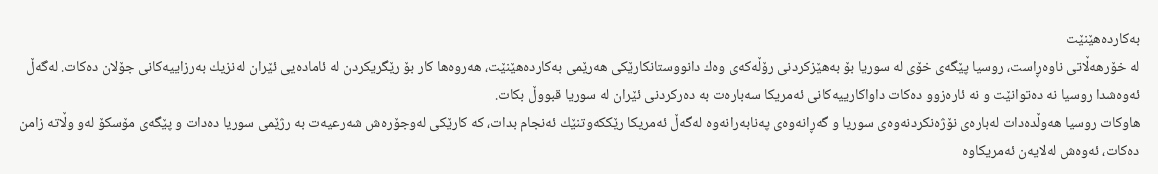به‌كارده‌هێنێت
له‌ خۆرهه‌ڵاتى ناوه‌ڕاست، روسیا پێگه‌ى خۆى له‌ سوریا بۆ به‌هێزكردنى رۆڵه‌كه‌ى وه‌ك دانووستانكارێكى هه‌رێمى به‌كارده‌هێنێت، هه‌روه‌ها كار بۆ رێگریكردن له‌ ئاماده‌یى ئێران له‌نزیك به‌رزاییه‌كانى جۆلان ده‌كات. له‌گه‌ڵ ئه‌وه‌شدا روسیا نه‌ ده‌توانێت و نه‌ ئاره‌زوو ده‌كات داواكارییه‌كانى ئه‌مریكا سه‌باره‌ت به‌ ده‌ركردنى ئێران له‌ سوریا قبووڵ بكات.
هاوكات روسیا هه‌وڵده‌دات له‌باره‌ى نۆژه‌نكردنه‌وه‌ى سوریا و گه‌ڕانه‌وه‌ى په‌نابه‌رانه‌وه‌ له‌گه‌ڵ ئه‌مریكا رێككه‌وتنێك ئه‌نجام بدات، كه‌ كارێكى له‌وجۆره‌ش شه‌رعیه‌ت به‌ رژێمى سوریا ده‌دات و پێگه‌ى مۆسكۆ له‌و وڵاته‌ زامن ده‌كات، ئه‌وه‌ش له‌لایه‌ن ئه‌مریكاوه‌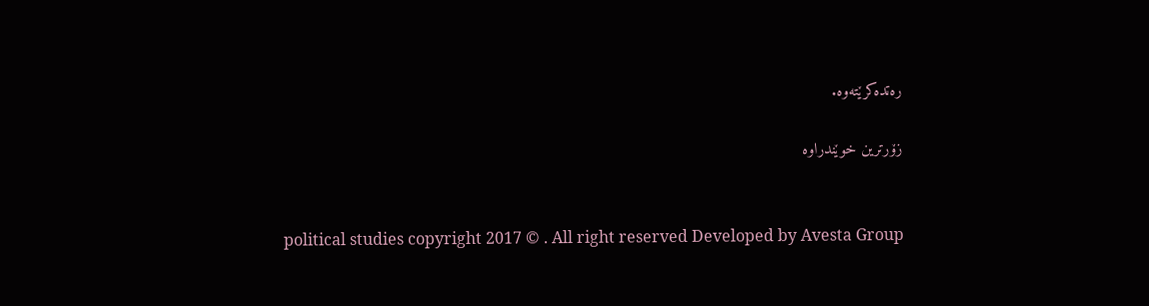ره‌تده‌كرێته‌وه‌.

زۆرترین خوێندراوە


political studies copyright 2017 © . All right reserved Developed by Avesta Group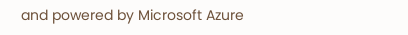and powered by Microsoft Azure